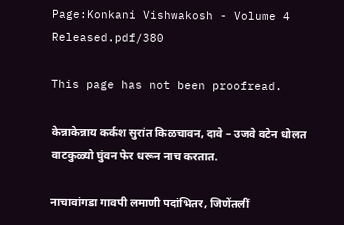Page:Konkani Vishwakosh - Volume 4 Released.pdf/380

This page has not been proofread.

केन्नाकेन्नाय कर्कश सुरांत किळचावन, दावे – उजवे वटेन धोलत वाटकुळ्यो घुंवन फेर धरून नाच करतात.

नाचावांगडा गावपी लमाणी पदांभितर, जिणेंतलीं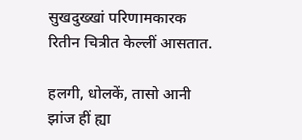सुखदुख्खां परिणामकारक रितीन चित्रीत केल्लीं आसतात.

हलगी, धोलकें, तासो आनी झांज हीं ह्या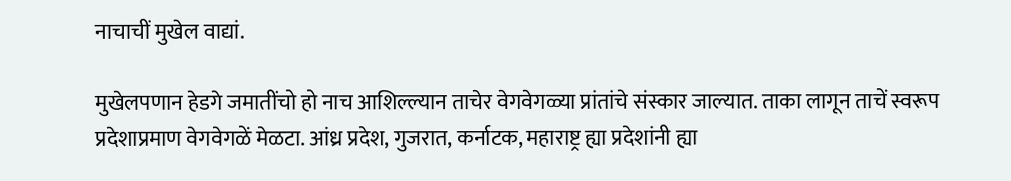नाचाचीं मुखेल वाद्यां.

मुखेलपणान हेडगे जमातींचो हो नाच आशिल्ल्यान ताचेर वेगवेगळ्या प्रांतांचे संस्कार जाल्यात. ताका लागून ताचें स्वरूप प्रदेशाप्रमाण वेगवेगळें मेळटा. आंध्र प्रदेश, गुजरात, कर्नाटक, महाराष्ट्र ह्या प्रदेशांनी ह्या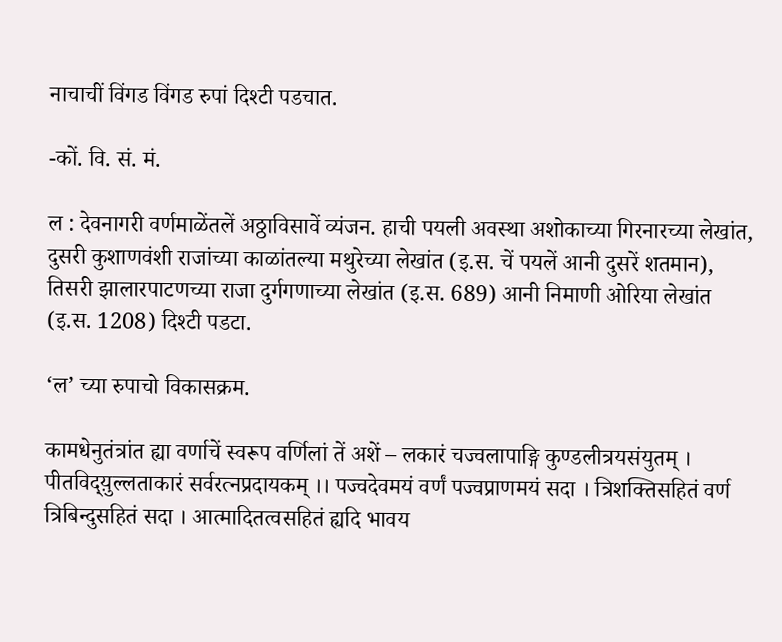नाचाचीं विंगड विंगड रुपां दिश्टी पडचात.

-कों. वि. सं. मं.

ल : देवनागरी वर्णमाळेंतलें अठ्ठाविसावें व्यंजन. हाची पयली अवस्था अशोकाच्या गिरनारच्या लेखांत, दुसरी कुशाणवंशी राजांच्या काळांतल्या मथुरेच्या लेखांत (इ.स. चें पयलें आनी दुसरें शतमान), तिसरी झालारपाटणच्या राजा दुर्गगणाच्या लेखांत (इ.स. 689) आनी निमाणी ओरिया लेखांत (इ.स. 1208) दिश्टी पडटा.

‘ल’ च्या रुपाचो विकासक्रम.

कामधेनुतंत्रांत ह्या वर्णाचें स्वरूप वर्णिलां तें अशें – लकारं चज्वलापाङ्गि कुण्डलीत्रयसंयुतम् । पीतविद्य़ुल्लताकारं सर्वरत्नप्रदायकम् ।। पज्वदेवमयं वर्णं पज्वप्राणमयं सदा । त्रिशक्तिसहितं वर्ण त्रिबिन्दुसहितं सदा । आत्मादितत्वसहितं ह्यदि भावय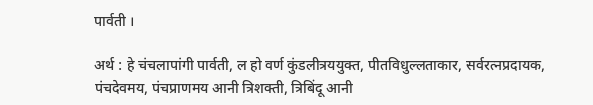पार्वती ।

अर्थ : हे चंचलापांगी पार्वती, ल हो वर्ण कुंडलीत्रययुक्त, पीतविधुल्लताकार, सर्वरत्नप्रदायक, पंचदेवमय, पंचप्राणमय आनी त्रिशक्ती, त्रिबिंदू आनी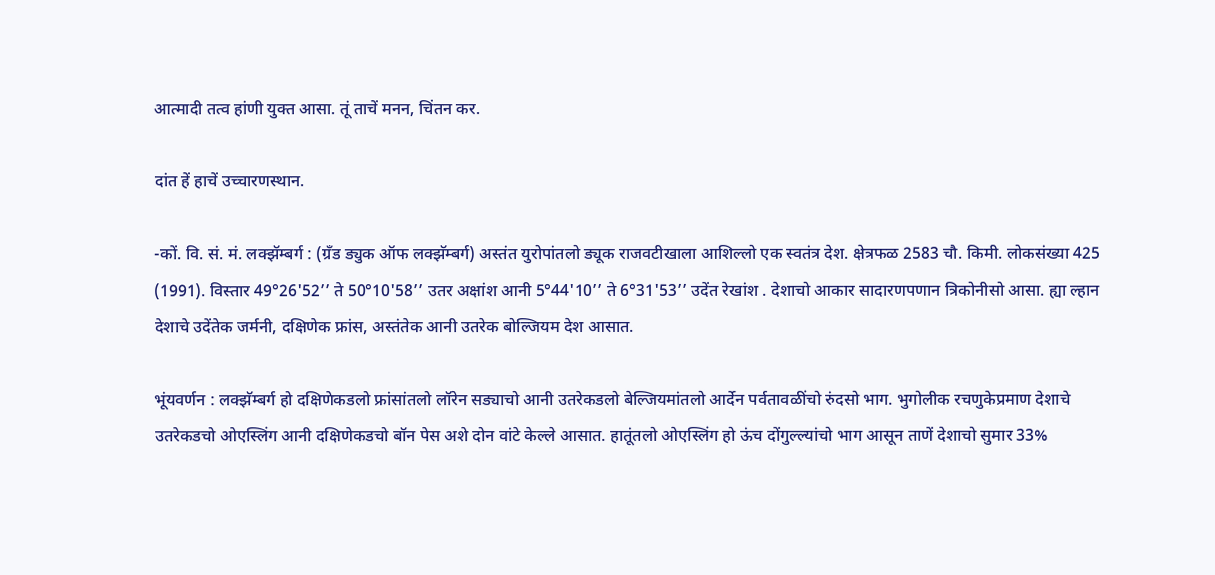आत्मादी तत्व हांणी युक्त आसा. तूं ताचें मनन, चिंतन कर.

दांत हें हाचें उच्चारणस्थान.

-कों. वि. सं. मं. लक्झॅम्बर्ग : (ग्रँड ड्युक ऑफ लक्झॅम्बर्ग) अस्तंत युरोपांतलो ड्यूक राजवटीखाला आशिल्लो एक स्वतंत्र देश. क्षेत्रफळ 2583 चौ. किमी. लोकसंख्या 425 (1991). विस्तार 49°26'52’’ ते 50°10'58’’ उतर अक्षांश आनी 5°44'10’’ ते 6°31'53’’ उदेंत रेखांश . देशाचो आकार सादारणपणान त्रिकोनीसो आसा. ह्या ल्हान देशाचे उदेंतेक जर्मनी, दक्षिणेक फ्रांस, अस्तंतेक आनी उतरेक बोल्जियम देश आसात.

भूंयवर्णन : लक्झॅम्बर्ग हो दक्षिणेकडलो फ्रांसांतलो लॉरेन सड्याचो आनी उतरेकडलो बेल्जियमांतलो आर्देन पर्वतावळींचो रुंदसो भाग. भुगोलीक रचणुकेप्रमाण देशाचे उतरेकडचो ओएस्लिंग आनी दक्षिणेकडचो बॉन पेस अशे दोन वांटे केल्ले आसात. हातूंतलो ओएस्लिंग हो ऊंच दोंगुल्ल्यांचो भाग आसून ताणें देशाचो सुमार 33%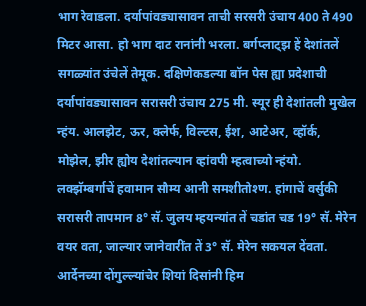भाग रेवाडला. दर्यापांवड्यासावन ताची सरसरी उंचाय 400 ते 490 मिटर आसा. हो भाग दाट रानांनी भरला. बर्गप्लाट्झ हें देशांतलें सगळ्यांत उंचेलें तेमूक. दक्षिणेकडल्या बॉन पेस ह्या प्रदेशाची दर्यापांवड्यासावन सरासरी उंचाय 275 मी. स्यूर ही देशांतली मुखेल न्हंय. आलझेट, ऊर, क्लेर्फ, विल्टस, ईश, आटेअर, व्हॉर्क, मोझेल, झीर ह्योय देशांतल्यान व्हांवपी म्हत्वाच्यो न्हंयो. लक्झॅम्बर्गाचें हवामान सौम्य आनी समशीतोश्ण. हांगाचें वर्सुकी सरासरी तापमान 8° सॅ. जुलय म्हयन्यांत तें चडांत चड 19° सॅ. मेरेन वयर वता, जाल्यार जानेवारींत तें 3° सॅ. मेरेन सकयल देंवता. आर्देनच्या दोंगुल्ल्यांचेर शियां दिसांनी हिम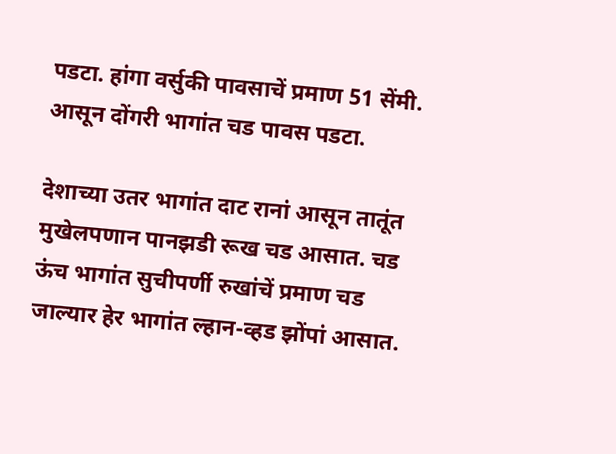पडटा. हांगा वर्सुकी पावसाचें प्रमाण 51 सेंमी. आसून दोंगरी भागांत चड पावस पडटा.

देशाच्या उतर भागांत दाट रानां आसून तातूंत मुखेलपणान पानझडी रूख चड आसात. चड ऊंच भागांत सुचीपर्णी रुखांचें प्रमाण चड जाल्यार हेर भागांत ल्हान-व्हड झोंपां आसात.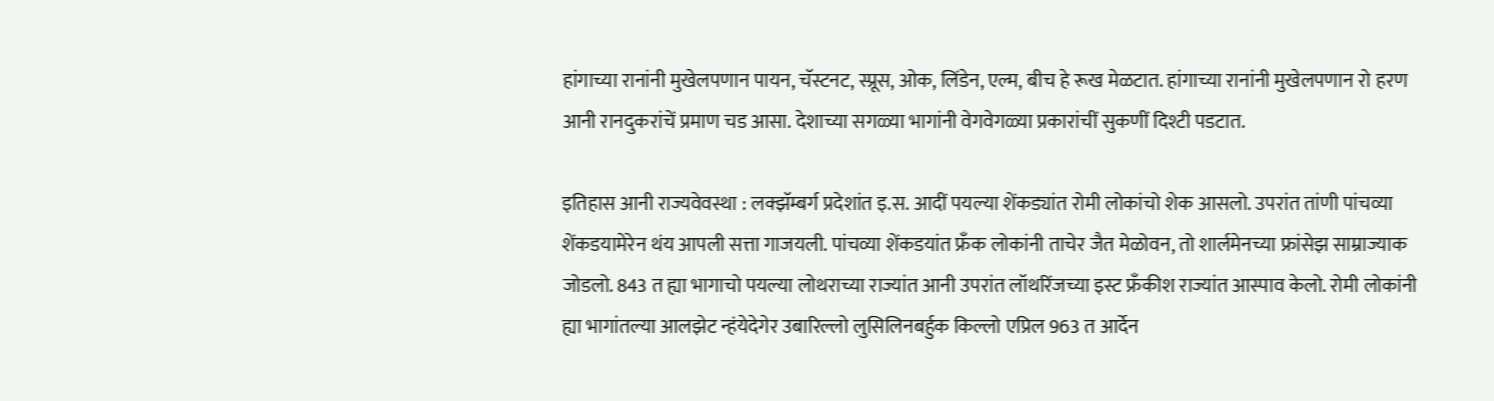हांगाच्या रानांनी मुखेलपणान पायन, चॅस्टनट, स्प्रूस, ओक, लिंडेन, एल्म, बीच हे रूख मेळटात. हांगाच्या रानांनी मुखेलपणान रो हरण आनी रानदुकरांचें प्रमाण चड आसा. देशाच्या सगळ्या भागांनी वेगवेगळ्या प्रकारांचीं सुकणीं दिश्टी पडटात.

इतिहास आनी राज्यवेवस्था : लक्झॅम्बर्ग प्रदेशांत इ.स. आदीं पयल्या शेंकड्यांत रोमी लोकांचो शेक आसलो. उपरांत तांणी पांचव्या शेंकडयामेरेन थंय आपली सत्ता गाजयली. पांचव्या शेंकडयांत फ्रँक लोकांनी ताचेर जैत मेळोवन, तो शार्लमेनच्या फ्रांसेझ साम्राज्याक जोडलो. 843 त ह्या भागाचो पयल्या लोथराच्या राज्यांत आनी उपरांत लॉथरिंजच्या इस्ट फ्रँकीश राज्यांत आस्पाव केलो. रोमी लोकांनी ह्या भागांतल्या आलझेट न्हंयेदेगेर उबारिल्लो लुसिलिनबर्हुक किल्लो एप्रिल 963 त आर्देन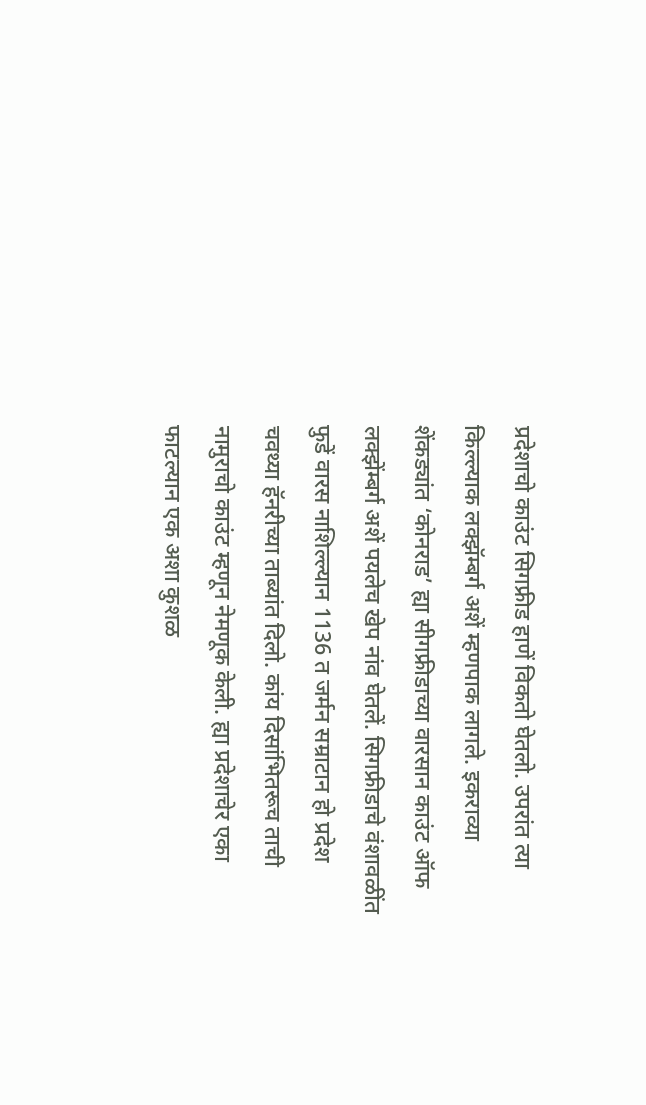प्रदेशाचो काउंट सिगफ्रीड हाणें विकतो घेतलो. उपरांत त्या किल्ल्याक लक्झॅम्बर्ग अशें म्हणपाक लागले. इकराव्या शेंकड्यांत ‘कोनराड’ ह्या सीगफ्रीडाच्या वारसान काउंट ऑफ लक्झेंम्बर्ग अशें पयलेच खेप नांव घेतलें. सिगफ्रीडाचे वंशावळींत फुडें वारस नाशिल्ल्यान 1136 त जर्मन सम्राटान हो प्रदेश चवथ्या हॅनरीच्या ताब्यांत दिलो. कांय दिसांभितरूच ताची नामुराचो काउंट म्हणून नेमणूक केली. ह्या प्रदेशाचेर एका फाटल्यान एक अशा कुशळ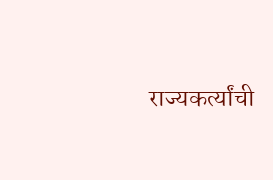राज्यकर्त्यांची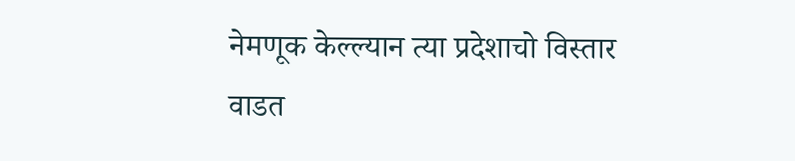नेमणूक केल्ल्यान त्या प्रदेशाचो विस्तार वाडत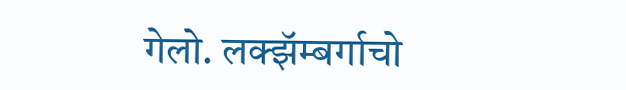गेलो. लक्झॅम्बर्गाचो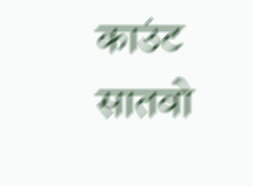काउंट सातवो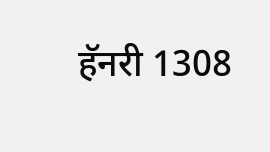हॅनरी 1308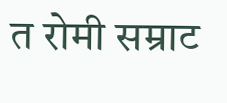त रोमी सम्राट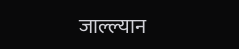जाल्ल्यान